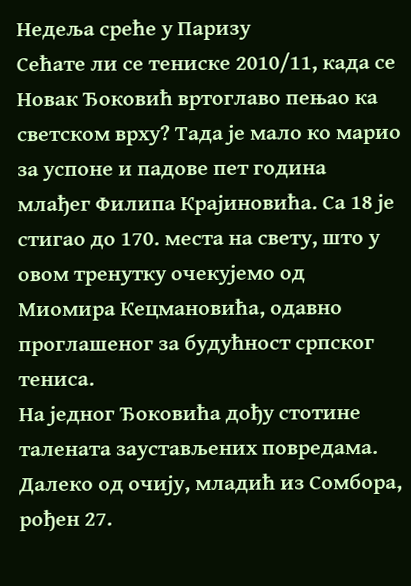Недеља среће у Паризу
Сећате ли се тениске 2010/11, када се Новак Ђоковић вртоглаво пењао ка светском врху? Тада је мало ко марио за успоне и падове пет година млађег Филипа Крајиновића. Са 18 је стигао до 170. места на свету, што у овом тренутку очекујемо од Миомира Кецмановића, одавно проглашеног за будућност српског тениса.
На једног Ђоковића дођу стотине талената заустављених повредама. Далеко од очију, младић из Сомбора, рођен 27.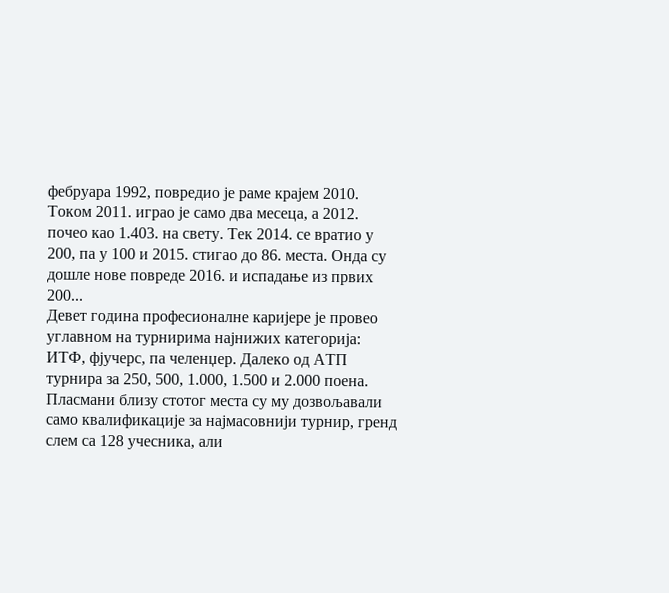фебруара 1992, повредио је раме крајем 2010. Током 2011. играо је само два месеца, а 2012. почео као 1.403. на свету. Тек 2014. се вратио у 200, па у 100 и 2015. стигао до 86. места. Онда су дошле нове повреде 2016. и испадање из првих 200...
Девет година професионалне каријере је провео углавном на турнирима најнижих категорија: ИТФ, фјучерс, па челенџер. Далеко од АТП турнира за 250, 500, 1.000, 1.500 и 2.000 поена. Пласмани близу стотог места су му дозвољавали само квалификације за најмасовнији турнир, гренд слем са 128 учесника, али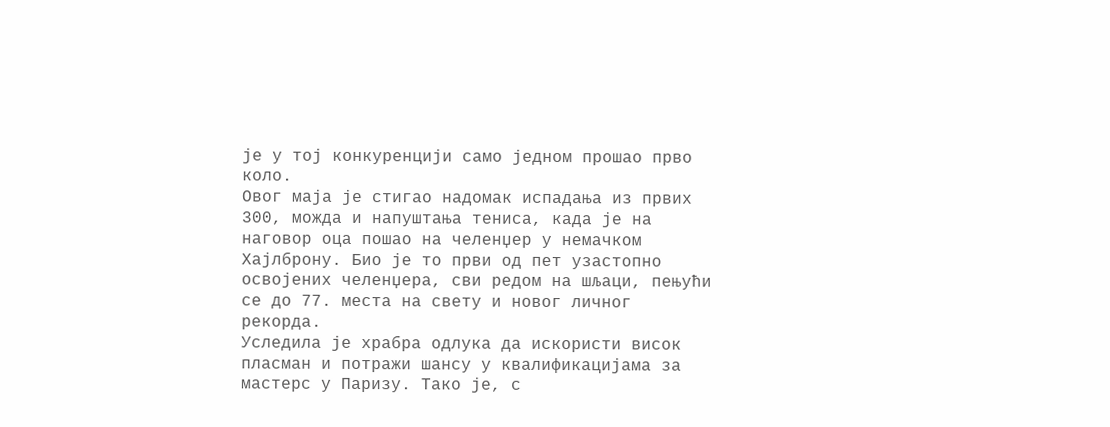је у тој конкуренцији само једном прошао прво коло.
Овог маја је стигао надомак испадања из првих 300, можда и напуштања тениса, када је на наговор оца пошао на челенџер у немачком Хајлброну. Био је то први од пет узастопно освојених челенџера, сви редом на шљаци, пењући се до 77. места на свету и новог личног рекорда.
Уследила је храбра одлука да искористи висок пласман и потражи шансу у квалификацијама за мастерс у Паризу. Тако је, с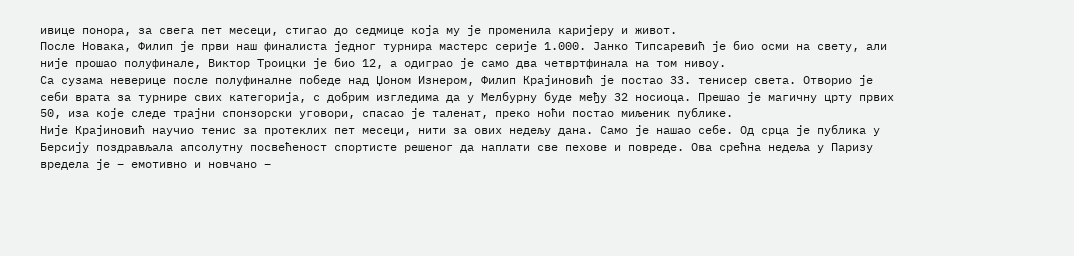ивице понора, за свега пет месеци, стигао до седмице која му је променила каријеру и живот.
После Новака, Филип је први наш финалиста једног турнира мастерс серије 1.000. Јанко Типсаревић је био осми на свету, али није прошао полуфинале, Виктор Троицки је био 12, а одиграо је само два четвртфинала на том нивоу.
Са сузама неверице после полуфиналне победе над Џоном Изнером, Филип Крајиновић је постао 33. тенисер света. Отворио је себи врата за турнире свих категорија, с добрим изгледима да у Мелбурну буде међу 32 носиоца. Прешао је магичну црту првих 50, иза које следе трајни спонзорски уговори, спасао је таленат, преко ноћи постао миљеник публике.
Није Крајиновић научио тенис за протеклих пет месеци, нити за ових недељу дана. Само је нашао себе. Од срца је публика у Берсију поздрављала апсолутну посвећеност спортисте решеног да наплати све пехове и повреде. Ова срећна недеља у Паризу вредела је – емотивно и новчано –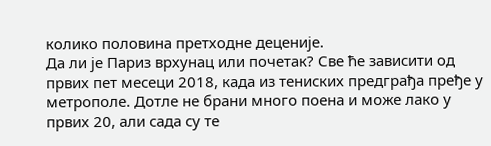колико половина претходне деценије.
Да ли је Париз врхунац или почетак? Све ће зависити од првих пет месеци 2018, када из тениских предграђа пређе у метрополе. Дотле не брани много поена и може лако у првих 20, али сада су те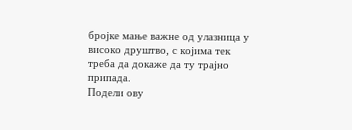бројке мање важне од улазница у високо друштво, с којима тек треба да докаже да ту трајно припада.
Подели ову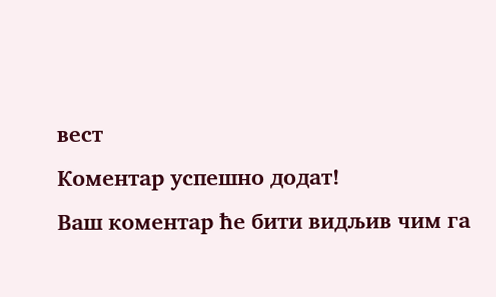вест
Комeнтар успeшно додат!
Ваш комeнтар ћe бити видљив чим га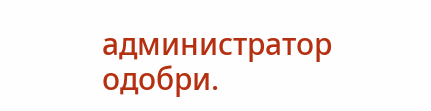администратор одобри.